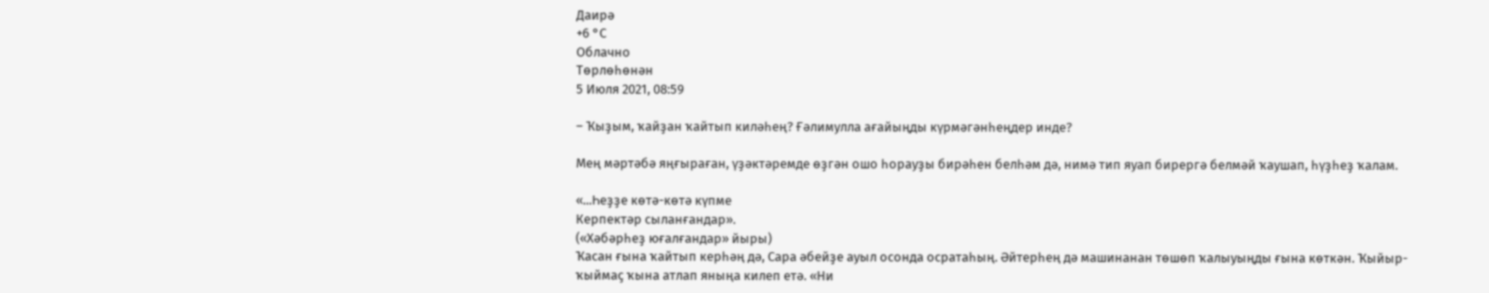Даирә
+6 °С
Облачно
Төрлөһөнән
5 Июля 2021, 08:59

– Ҡыҙым, ҡайҙан ҡайтып киләһең? Ғәлимулла ағайыңды күрмәгәнһеңдер инде?

Мең мәртәбә яңғыраған, үҙәктәремде өҙгән ошо һорауҙы бирәһен белһәм дә, нимә тип яуап бирергә белмәй ҡаушап, һүҙһеҙ ҡалам.

«...Һеҙҙе көтә-көтә күпме
Керпектәр сыланғандар».
(«Хәбәрһеҙ юғалғандар» йыры)
Ҡасан ғына ҡайтып керһәң дә, Сара әбейҙе ауыл осонда осратаһың. Әйтерһең дә машинанан төшөп ҡалыуыңды ғына көткән. Ҡыйыр-ҡыймаҫ ҡына атлап яныңа килеп етә. «Ни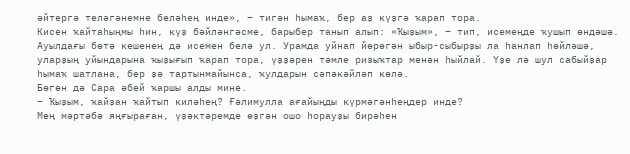әйтергә теләгәнемне беләһең инде», – тигән һымаҡ, бер аҙ күҙгә ҡарап тора.
Кисен ҡайтаһыңмы һин, күҙ бәйләнгәсме, барыбер танып алып: «Ҡыҙым», – тип, исемеңде ҡушып өндәшә.
Ауылдағы бөтә кешенең дә исемен белә ул. Урамда уйнап йөрөгән ыбыр-сыбырҙы ла һанлап һөйләшә, уларҙың уйындарына ҡыҙығып ҡарап тора, үҙҙәрен тәмле ризыҡтар менән һыйлай. Үҙе лә шул сабыйҙар һымаҡ шатлана, бер ҙә тартынмайынса, ҡулдарын сәпәкәйләп көлә.
Бөгөн дә Сара әбей ҡаршы алды мине.
– Ҡыҙым, ҡайҙан ҡайтып киләһең? Ғәлимулла ағайыңды күрмәгәнһеңдер инде?
Мең мәртәбә яңғыраған, үҙәктәремде өҙгән ошо һорауҙы бирәһен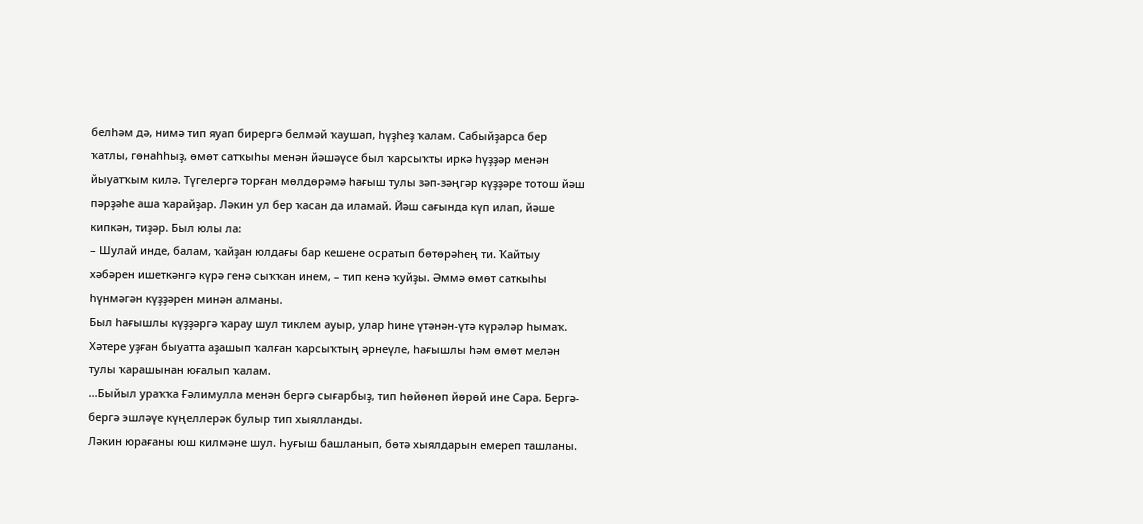белһәм дә, нимә тип яуап бирергә белмәй ҡаушап, һүҙһеҙ ҡалам. Сабыйҙарса бер ҡатлы, гөнаһһыҙ, өмөт сатҡыһы менән йәшәүсе был ҡарсыҡты иркә һүҙҙәр менән йыуатҡым килә. Түгелергә торған мөлдөрәмә һағыш тулы зәп-зәңгәр күҙҙәре тотош йәш пәрҙәһе аша ҡарайҙар. Ләкин ул бер ҡасан да иламай. Йәш сағында күп илап, йәше кипкән, тиҙәр. Был юлы ла:
– Шулай инде, балам, ҡайҙан юлдағы бар кешене осратып бөтөрәһең ти. Ҡайтыу хәбәрен ишеткәнгә күрә генә сыҡҡан инем, – тип кенә ҡуйҙы. Әммә өмөт саткыһы һүнмәгән күҙҙәрен минән алманы.
Был һағышлы күҙҙәргә ҡарау шул тиклем ауыр, улар һине үтәнән-үтә күрәләр һымаҡ. Хәтере уҙған быуатта аҙашып ҡалған ҡарсыҡтың әрнеүле, һағышлы һәм өмөт мелән тулы ҡарашынан юғалып ҡалам.
...Быйыл ураҡҡа Ғәлимулла менән бергә сығарбыҙ, тип һөйөнөп йөрөй ине Сара. Бергә-бергә эшләүе күңеллерәк булыр тип хыялланды.
Ләкин юрағаны юш килмәне шул. Һуғыш башланып, бөтә хыялдарын емереп ташланы.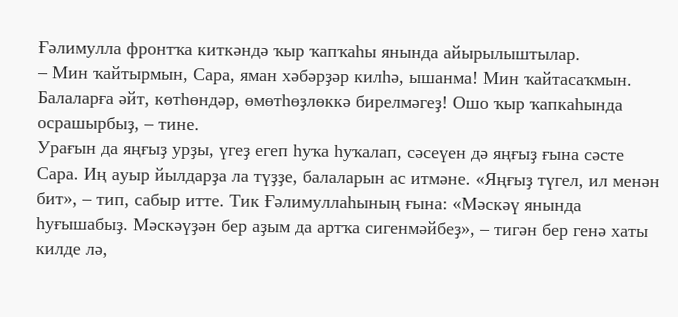Ғәлимулла фронтҡа киткәндә ҡыр ҡапҡаһы янында айырылыштылар.
– Мин ҡайтырмын, Сара, яман хәбәрҙәр килһә, ышанма! Мин ҡайтасаҡмын. Балаларға әйт, көтһөндәр, өмөтһөҙлөккә бирелмәгеҙ! Ошо ҡыр ҡапкаһында осрашырбыҙ, – тине.
Урағын да яңғыҙ урҙы, үгеҙ егеп һуҡа һуҡалап, сәсеүен дә яңғыҙ ғына сәсте Сара. Иң ауыр йылдарҙа ла түҙҙе, балаларын ас итмәне. «Яңғыҙ түгел, ил менән бит», – тип, сабыр итте. Тик Ғәлимуллаһының ғына: «Мәскәү янында һуғышабыҙ. Мәскәүҙән бер аҙым да артҡа сигенмәйбеҙ», – тигән бер генә хаты килде лә,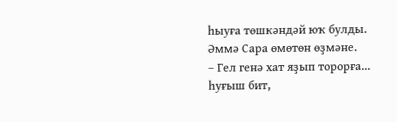һыуға төшкәндәй юҡ булды. Әммә Сара өмөтөн өҙмәне.
– Гел генә хат яҙып торорға... һуғыш бит,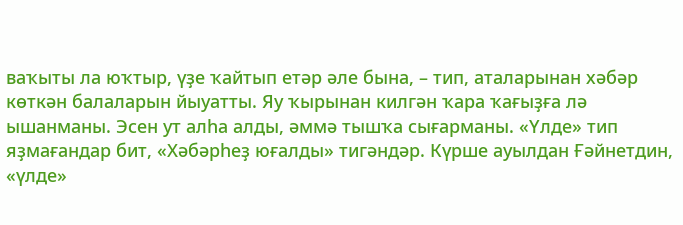ваҡыты ла юҡтыр, үҙе ҡайтып етәр әле бына, – тип, аталарынан хәбәр көткән балаларын йыуатты. Яу ҡырынан килгән ҡара ҡағыҙға лә ышанманы. Эсен ут алһа алды, әммә тышҡа сығарманы. «Үлде» тип яҙмағандар бит, «Хәбәрһеҙ юғалды» тигәндәр. Күрше ауылдан Ғәйнетдин, «үлде»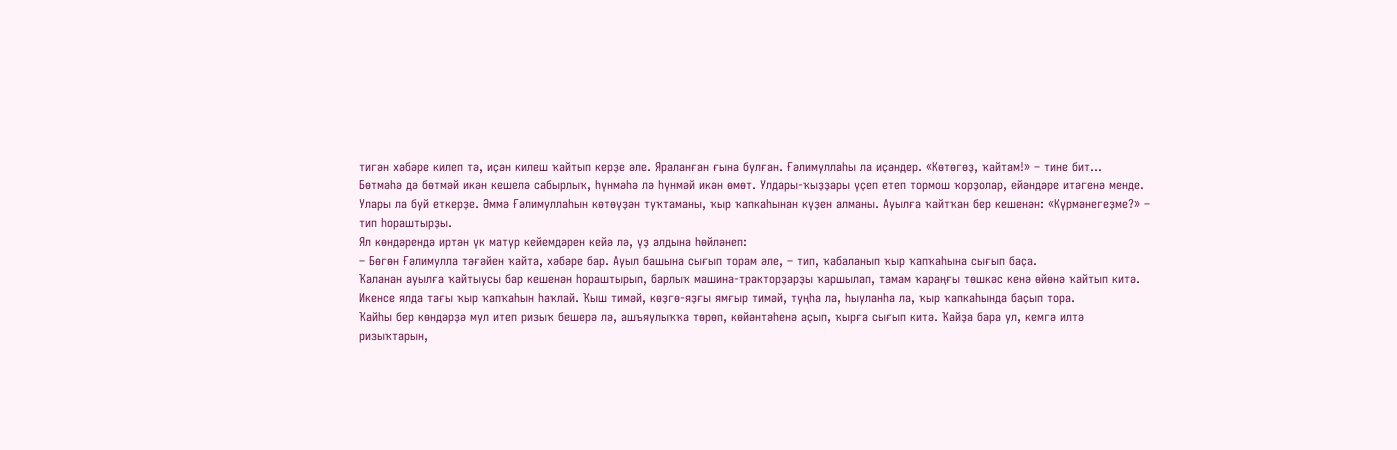тигән хәбәре килеп тә, иҫән килеш ҡайтып керҙе әле. Яраланған ғына булған. Ғәлимуллаһы ла иҫәндер. «Көтөгөҙ, ҡайтам!» – тине бит...
Бөтмәһә дә бөтмәй икән кешелә сабырлыҡ, һүнмәһә лә һүнмәй икән өмөт. Улдары-ҡыҙҙары үҫеп етеп тормош ҡорҙолар, ейәндәре итәгенә менде. Улары ла буй еткерҙе. Әммә Ғәлимуллаһын көтөүҙән туҡтаманы, ҡыр ҡапкаһынан күҙен алманы. Ауылға ҡайтҡан бер кешенән: «Күрмәнегеҙме?» – тип һораштырҙы.
Ял көндәрендә иртән үк матур кейемдәрен кейә лә, үҙ алдына һөйләнеп:
– Бөгөн Ғәлимулла тәғәйен ҡайта, хәбәре бар. Ауыл башына сығып торам әле, – тип, ҡабаланып ҡыр ҡапҡаһына сығып баҫа.
Ҡаланан ауылға ҡайтыусы бар кешенән һораштырып, барлыҡ машина-тракторҙарҙы ҡаршылап, тамам ҡараңғы төшкәс кенә өйөнә ҡайтып китә.
Икенсе ялда тағы ҡыр ҡапҡаһын һаҡлай. Ҡыш тимәй, көҙгө-яҙғы ямғыр тимәй, туңһа ла, һыуланһа ла, ҡыр ҡапкаһында баҫып тора.
Ҡайһы бер көндәрҙә мул итеп ризыҡ бешерә лә, ашъяулыҡҡа төрөп, көйәнтәһенә аҫып, ҡырға сығып китә. Ҡайҙа бара ул, кемгә илтә ризыҡтарын,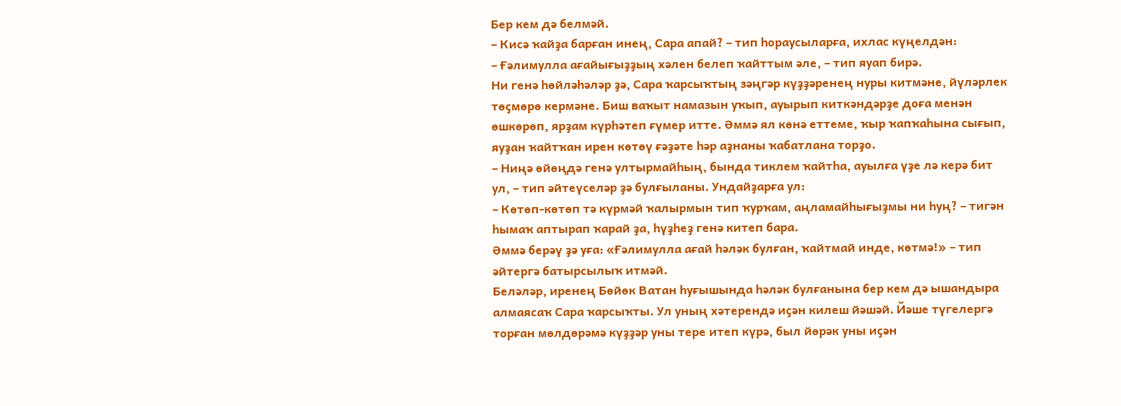Бер кем дә белмәй.
– Кисә ҡайҙа барған инең, Сара апай? – тип һораусыларға, ихлас күңелдән:
– Ғәлимулла ағайығыҙҙың хәлен белеп ҡайттым әле, – тип яуап бирә.
Ни генә һөйләһәләр ҙә, Сара ҡарсыҡтың зәңгәр күҙҙәренең нуры китмәне, йүләрлек төҫмөрө кермәне. Биш ваҡыт намазын уҡып, ауырып киткәндәрҙе доға менән өшкөрөп, ярҙам күрһәтеп ғүмер итте. Әммә ял көнә еттеме, ҡыр ҡапҡаһына сығып, яуҙан ҡайтҡан ирен көтөү ғәҙәте һәр аҙнаны ҡабатлана торҙо.
– Ниңә өйөңдә генә ултырмайһың, бында тиклем ҡайтһа, ауылға үҙе лә керә бит ул, – тип әйтеүселәр ҙә булғыланы. Ундайҙарға ул:
– Көтөп-көтөп тә күрмәй ҡалырмын тип ҡурҡам, аңламайһығыҙмы ни һуң? – тигән һымаҡ аптырап ҡарай ҙа, һүҙһеҙ генә китеп бара.
Әммә берәү ҙә уға: «Ғәлимулла ағай һәләк булған, ҡайтмай инде, көтмә!» – тип әйтергә батырсылыҡ итмәй.
Беләләр, иренең Бөйөк Ватан һуғышында һәләк булғанына бер кем дә ышандыра алмаясаҡ Сара ҡарсыҡты. Ул уның хәтерендә иҫән килеш йәшәй. Йәше түгелергә торған мөлдөрәмә күҙҙәр уны тере итеп күрә, был йөрәк уны иҫән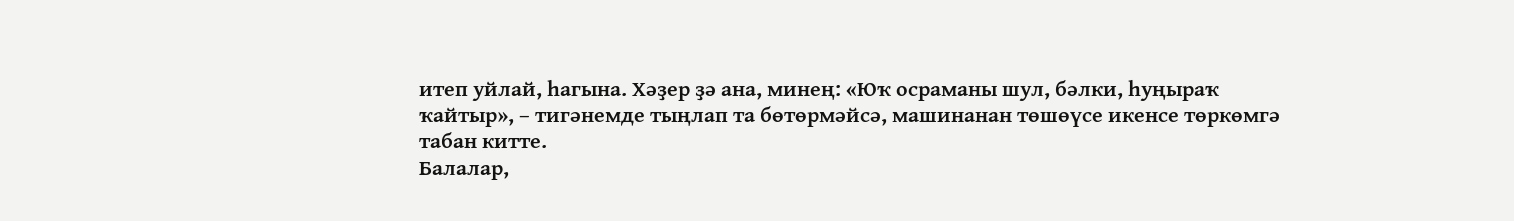итеп уйлай, һагына. Хәҙер ҙә ана, минең: «Юҡ осраманы шул, бәлки, һуңыраҡ ҡайтыр», – тигәнемде тыңлап та бөтөрмәйсә, машинанан төшөүсе икенсе төркөмгә табан китте.
Балалар,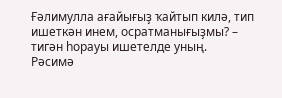Ғәлимулла ағайығыҙ ҡайтып килә, тип ишеткән инем, осратманығыҙмы? – тигән һорауы ишетелде уның.
Рәсимә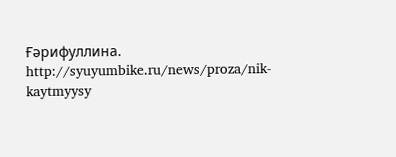Ғәрифуллина.
http://syuyumbike.ru/news/proza/nik-kaytmyysy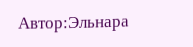Автор:Эльнара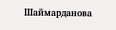Шаймарданова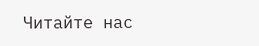Читайте нас